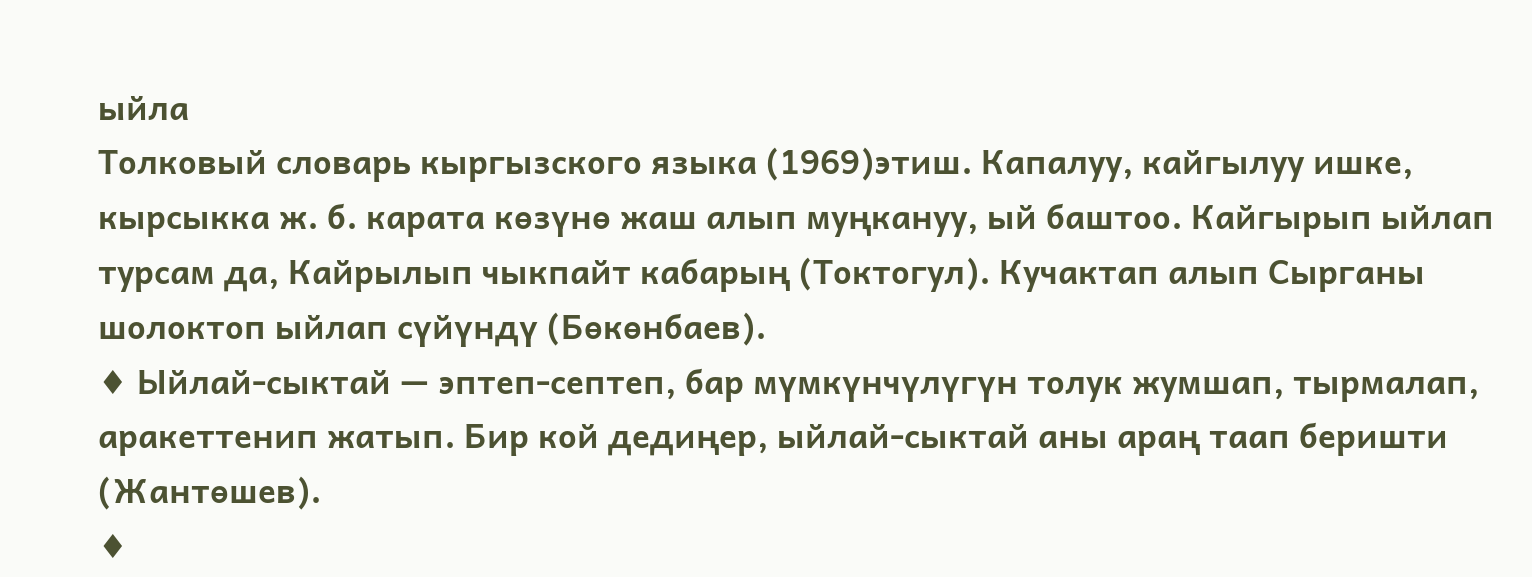ыйла
Толковый словарь кыргызского языка (1969)этиш. Капалуу, кайгылуу ишке, кырсыкка ж. б. карата көзүнө жаш алып муңкануу, ый баштоо. Кайгырып ыйлап турсам да, Кайрылып чыкпайт кабарың (Токтогул). Кучактап алып Сырганы шолоктоп ыйлап сүйүндү (Бөкөнбаев).
♦ Ыйлай-сыктай — эптеп-септеп, бар мүмкүнчүлүгүн толук жумшап, тырмалап, аракеттенип жатып. Бир кой дедиңер, ыйлай-сыктай аны араң таап беришти (Жантөшев).
♦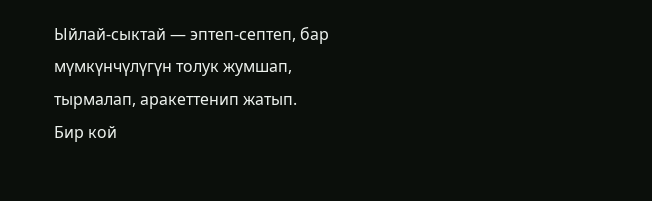Ыйлай-сыктай — эптеп-септеп, бар мүмкүнчүлүгүн толук жумшап, тырмалап, аракеттенип жатып. Бир кой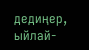дедиңер, ыйлай-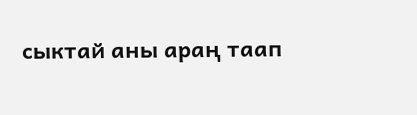сыктай аны араң таап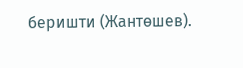беришти (Жантөшев).